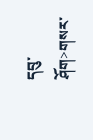དབུ་ཤོག>གསར་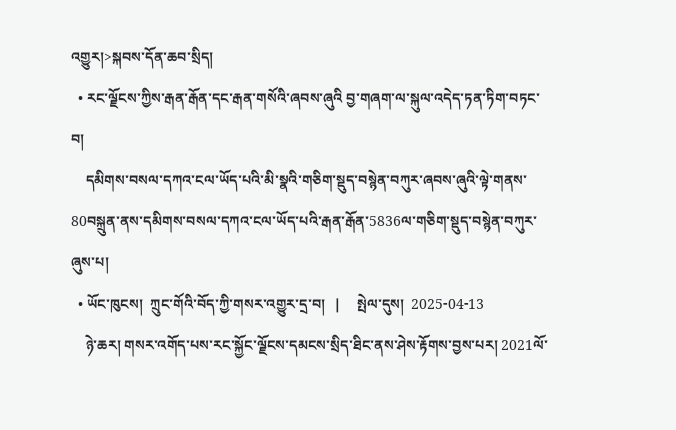འགྱུར།>སྐབས་དོན་ཆབ་སྲིད།
  • རང་ལྗོངས་ཀྱིས་རྒན་རྒོན་དང་རྒན་གསོའི་ཞབས་ཞུའི བྱ་གཞག་ལ་སྐུལ་འདེད་ཏན་ཏིག་བཏང་བ།
    དམིགས་བསལ་དཀའ་ངལ་ཡོད་པའི་མི་སྣའི་གཅིག་སྡུད་བསྙེན་བཀུར་ཞབས་ཞུའི་ལྟེ་གནས་80བསྐྲུན་ནས་དམིགས་བསལ་དཀའ་ངལ་ཡོད་པའི་རྒན་རྒོན་5836ལ་གཅིག་སྡུད་བསྙེན་བཀུར་ཞུས་པ།
  • ཡོང་ཁུངས།  ཀྲུང་གོའི་བོད་ཀྱི་གསར་འགྱུར་དྲ་བ།   |     སྤེལ་དུས།  2025-04-13
    ཉེ་ཆར། གསར་འགོད་པས་རང་སྐྱོང་ལྗོངས་དམངས་སྲིད་ཐིང་ནས་ཤེས་རྟོགས་བྱས་པར། 2021ལོ་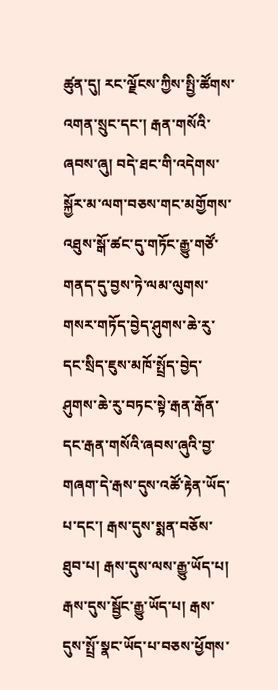ཚུན་དུ། རང་ལྗོངས་ཀྱིས་སྤྱི་ཚོགས་འགན་སྲུང་དང་། རྒན་གསོའི་ཞབས་ཞུ། བདེ་ཐང་གི་འདེགས་སྐྱོར་མ་ལག་བཅས་གང་མགྱོགས་འཐུས་སྒོ་ཚང་དུ་གཏོང་རྒྱུ་གཙོ་གནད་དུ་བྱས་ཏེ་ལམ་ལུགས་གསར་གཏོད་བྱེད་ཤུགས་ཆེ་རུ་དང་སྲིད་ཇུས་མཁོ་སྤྲོད་བྱེད་ཤུགས་ཆེ་རུ་བཏང་སྟེ་རྒན་རྒོན་དང་རྒན་གསོའི་ཞབས་ཞུའི་བྱ་གཞག་དེ་རྒས་དུས་འཚོ་རྟེན་ཡོད་པ་དང་། རྒས་དུས་སྨན་བཅོས་ཐུབ་པ། རྒས་དུས་ལས་རྒྱུ་ཡོད་པ། རྒས་དུས་སྦྱོང་རྒྱུ་ཡོད་པ། རྒས་དུས་སྤྲོ་སྣང་ཡོད་པ་བཅས་ཕྱོགས་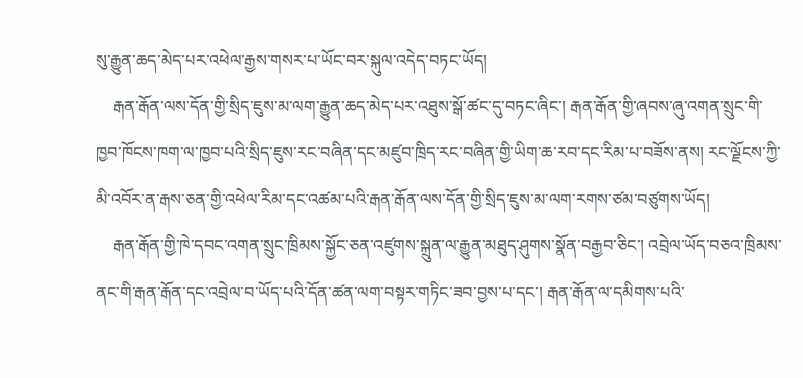སུ་རྒྱུན་ཆད་མེད་པར་འཕེལ་རྒྱས་གསར་པ་ཡོང་བར་སྐུལ་འདེད་བཏང་ཡོད།
    རྒན་རྒོན་ལས་དོན་གྱི་སྲིད་ཇུས་མ་ལག་རྒྱུན་ཆད་མེད་པར་འཐུས་སྒོ་ཚང་དུ་བཏང་ཞིང་། རྒན་རྒོན་གྱི་ཞབས་ཞུ་འགན་སྲུང་གི་ཁྱབ་ཁོངས་ཁག་ལ་ཁྱབ་པའི་སྲིད་ཇུས་རང་བཞིན་དང་མཛུབ་ཁྲིད་རང་བཞིན་གྱི་ཡིག་ཆ་རབ་དང་རིམ་པ་བཟོས་ནས། རང་ལྗོངས་ཀྱི་མི་འབོར་ན་རྒས་ཅན་གྱི་འཕེལ་རིམ་དང་འཚམ་པའི་རྒན་རྒོན་ལས་དོན་གྱི་སྲིད་ཇུས་མ་ལག་རགས་ཙམ་བཙུགས་ཡོད།
    རྒན་རྒོན་གྱི་ཁེ་དབང་འགན་སྲུང་ཁྲིམས་སྐྱོང་ཅན་འཛུགས་སྐྲུན་ལ་རྒྱུན་མཐུད་ཤུགས་སྣོན་བརྒྱབ་ཅིང་། འབྲེལ་ཡོད་བཅའ་ཁྲིམས་ནང་གི་རྒན་རྒོན་དང་འབྲེལ་བ་ཡོད་པའི་དོན་ཚན་ལག་བསྟར་གཏིང་ཟབ་བྱས་པ་དང་། རྒན་རྒོན་ལ་དམིགས་པའི་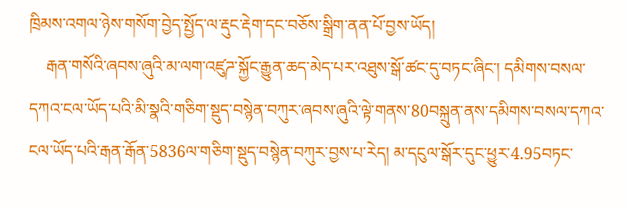ཁྲིམས་འགལ་ཉེས་གསོག་བྱེད་སྤྱོད་ལ་རྡུང་རྡེག་དང་བཅོས་སྒྲིག་ནན་པོ་བྱས་ཡོད།
    རྒན་གསོའི་ཞབས་ཞུའི་མ་ལག་འཛུཌ་སྐྱོང་རྒྱུན་ཆད་མེད་པར་འཐུས་སྒོ་ཚང་དུ་བཏང་ཞིང་། དམིགས་བསལ་དཀའ་ངལ་ཡོད་པའི་མི་སྣའི་གཅིག་སྡུད་བསྙེན་བཀུར་ཞབས་ཞུའི་ལྟེ་གནས་80བསྐྲུན་ནས་དམིགས་བསལ་དཀའ་ངལ་ཡོད་པའི་རྒན་རྒོན་5836ལ་གཅིག་སྡུད་བསྙེན་བཀུར་བྱས་པ་རེད། མ་དངུལ་སྒོར་དུང་ཕྱུར་4.95བཏང་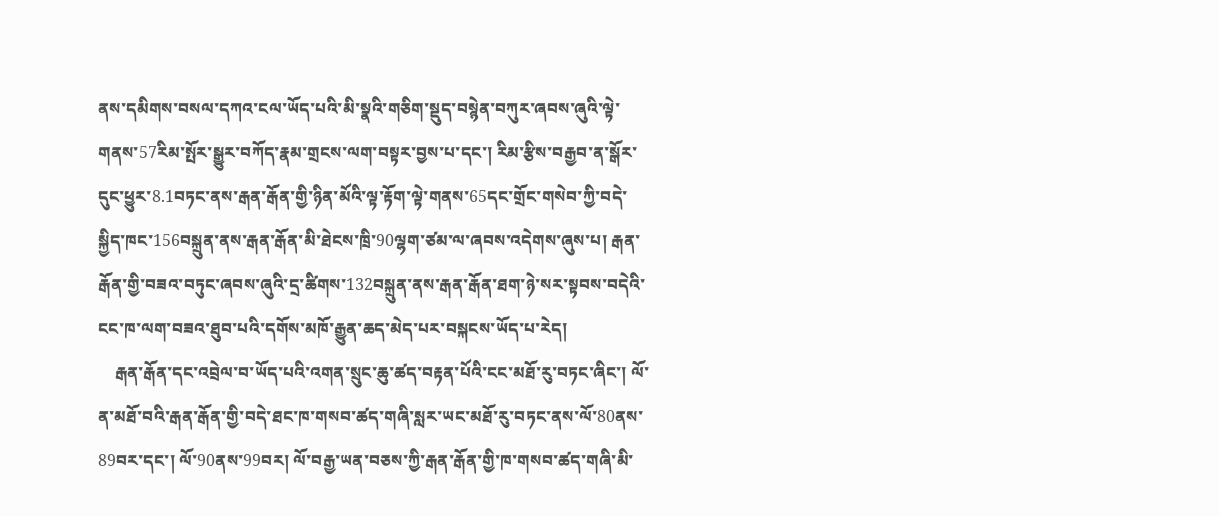ནས་དམིགས་བསལ་དཀའ་ངལ་ཡོད་པའི་མི་སྣའི་གཅིག་སྡུད་བསྙེན་བཀུར་ཞབས་ཞུའི་ལྟེ་གནས་57རིམ་སྤོར་སྒྱུར་བཀོད་རྣམ་གྲངས་ལག་བསྟར་བྱས་པ་དང་། རིམ་རྩིས་བརྒྱབ་ན་སྒོར་དུང་ཕྱུར་8.1བཏང་ནས་རྒན་རྒོན་གྱི་ཉིན་མོའི་ལྟ་རྟོག་ལྟེ་གནས་65དང་གྲོང་གསེབ་ཀྱི་བདེ་སྐྱིད་ཁང་156བསྐྲུན་ནས་རྒན་རྒོན་མི་ཐེངས་ཁྲི་90ལྷག་ཙམ་ལ་ཞབས་འདེགས་ཞུས་པ། རྒན་རྒོན་གྱི་བཟའ་བཏུང་ཞབས་ཞུའི་དྲ་ཚིགས་132བསྐྲུན་ནས་རྒན་རྒོན་ཐག་ཉེ་སར་སྟབས་བདེའི་ངང་ཁ་ལག་བཟའ་ཐུབ་པའི་དགོས་མཁོ་རྒྱུན་ཆད་མེད་པར་བསྐངས་ཡོད་པ་རེད།
    རྒན་རྒོན་དང་འབྲེལ་བ་ཡོད་པའི་འགན་སྲུང་ཆུ་ཚད་བརྟན་པོའི་ངང་མཐོ་རུ་བཏང་ཞིང་། ལོ་ན་མཐོ་བའི་རྒན་རྒོན་གྱི་བདེ་ཐང་ཁ་གསབ་ཚད་གཞི་སླར་ཡང་མཐོ་རུ་བཏང་ནས་ལོ་80ནས་89བར་དང་། ལོ་90ནས་99བར། ལོ་བརྒྱ་ཡན་བཅས་ཀྱི་རྒན་རྒོན་གྱི་ཁ་གསབ་ཚད་གཞི་མི་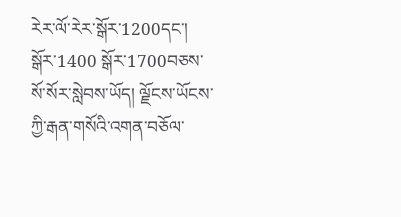རེར་ལོ་རེར་སྒོར་1200དང་། སྒོར་1400 སྒོར་1700བཅས་སོ་སོར་སླེབས་ཡོད། ལྗོངས་ཡོངས་ཀྱི་རྒན་གསོའི་འགན་བཅོལ་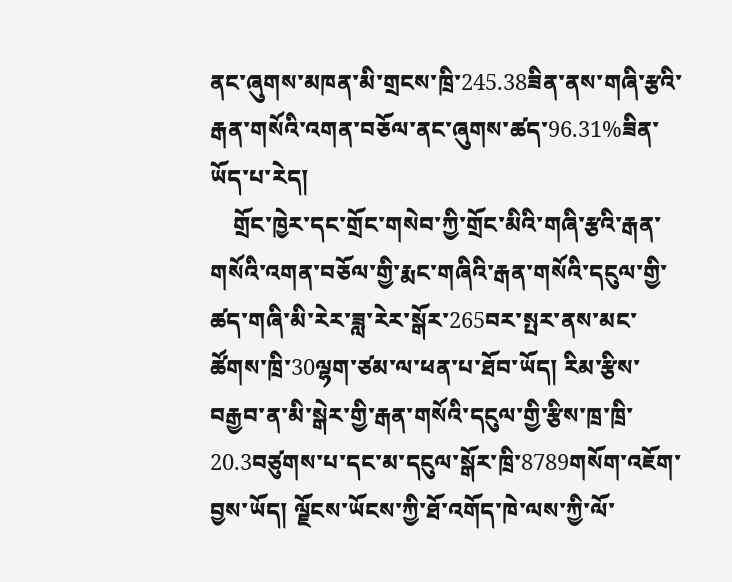ནང་ཞུགས་མཁན་མི་གྲངས་ཁྲི་245.38ཟིན་ནས་གཞི་རྩའི་རྒན་གསོའི་འགན་བཅོལ་ནང་ཞུགས་ཚད་96.31%ཟིན་ཡོད་པ་རེད།
    གྲོང་ཁྱེར་དང་གྲོང་གསེབ་ཀྱི་གྲོང་མིའི་གཞི་རྩའི་རྒན་གསོའི་འགན་བཅོལ་གྱི་རྨང་གཞིའི་རྒན་གསོའི་དངུལ་གྱི་ཚད་གཞི་མི་རེར་ཟླ་རེར་སྒོར་265བར་སྤར་ནས་མང་ཚོགས་ཁྲི་30ལྷག་ཙམ་ལ་ཕན་པ་ཐོབ་ཡོད། རིམ་རྩིས་བརྒྱབ་ན་མི་སྒེར་གྱི་རྒན་གསོའི་དངུལ་གྱི་རྩིས་ཁྲ་ཁྲི་20.3བཙུགས་པ་དང་མ་དངུལ་སྒོར་ཁྲི་8789གསོག་འཇོག་བྱས་ཡོད། ལྗོངས་ཡོངས་ཀྱི་ཐོ་འགོད་ཁེ་ལས་ཀྱི་ལོ་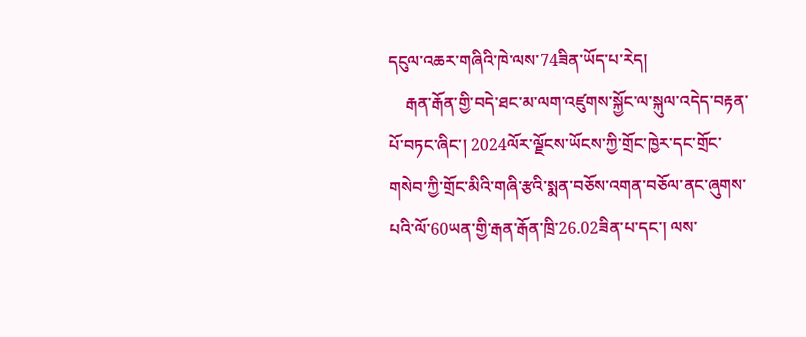དངུལ་འཆར་གཞིའི་ཁེ་ལས་74ཟིན་ཡོད་པ་རེད།
    རྒན་རྒོན་གྱི་བདེ་ཐང་མ་ལག་འཛུགས་སྐྱོང་ལ་སྐུལ་འདེད་བརྟན་པོ་བཏང་ཞིང་། 2024ལོར་ལྗོངས་ཡོངས་ཀྱི་གྲོང་ཁྱེར་དང་གྲོང་གསེབ་ཀྱི་གྲོང་མིའི་གཞི་རྩའི་སྨན་བཅོས་འགན་བཅོལ་ནང་ཞུགས་པའི་ལོ་60ཡན་གྱི་རྒན་རྒོན་ཁྲི་26.02ཟིན་པ་དང་། ལས་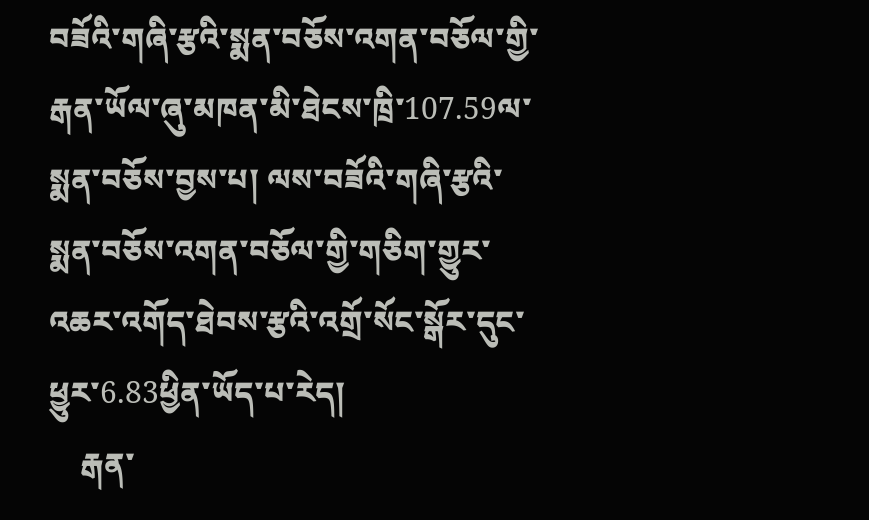བཟོའི་གཞི་རྩའི་སྨན་བཅོས་འགན་བཅོལ་གྱི་རྒན་ཡོལ་ཞུ་མཁན་མི་ཐེངས་ཁྲི་107.59ལ་སྨན་བཅོས་བྱས་པ། ལས་བཟོའི་གཞི་རྩའི་སྨན་བཅོས་འགན་བཅོལ་གྱི་གཅིག་གྱུར་འཆར་འགོད་ཐེབས་རྩའི་འགྲོ་སོང་སྒོར་དུང་ཕྱུར་6.83ཕྱིན་ཡོད་པ་རེད།
    རྒན་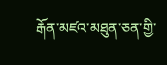རྒོན་མཛའ་མཐུན་ཅན་གྱི་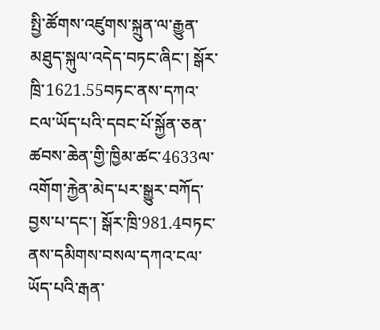སྤྱི་ཚོགས་འཛུགས་སྐྲུན་ལ་རྒྱུན་མཐུད་སྐུལ་འདེད་བཏང་ཞིང་། སྒོར་ཁྲི་1621.55བཏང་ནས་དཀའ་ངལ་ཡོད་པའི་དབང་པོ་སྐྱོན་ཅན་ཚབས་ཆེན་གྱི་ཁྱིམ་ཚང་4633ལ་འགོག་རྐྱེན་མེད་པར་སྒྱུར་བཀོད་བྱས་པ་དང་། སྒོར་ཁྲི་981.4བཏང་ནས་དམིགས་བསལ་དཀའ་ངལ་ཡོད་པའི་རྒན་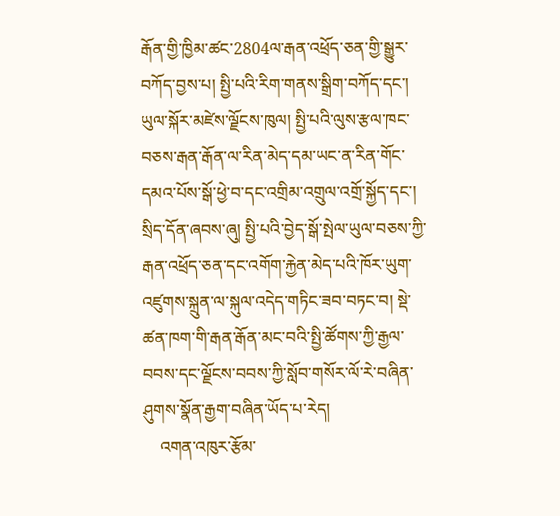རྒོན་གྱི་ཁྱིམ་ཚང་2804ལ་རྒན་འཕྲོད་ཅན་གྱི་སྒྱུར་བཀོད་བྱས་པ། སྤྱི་པའི་རིག་གནས་སྒྲིག་བཀོད་དང་། ཡུལ་སྐོར་མཛེས་ལྗོངས་ཁུལ། སྤྱི་པའི་ལུས་རྩལ་ཁང་བཅས་རྒན་རྒོན་ལ་རིན་མེད་དམ་ཡང་ན་རིན་གོང་དམའ་པོས་སྒོ་ཕྱེ་བ་དང་འགྲིམ་འགྲུལ་འགྲོ་སྐྱོད་དང་། སྲིད་དོན་ཞབས་ཞུ། སྤྱི་པའི་བྱེད་སྒོ་སྤེལ་ཡུལ་བཅས་ཀྱི་རྒན་འཕྲོད་ཅན་དང་འགོག་རྐྱེན་མེད་པའི་ཁོར་ཡུག་འཛུགས་སྐྲུན་ལ་སྐུལ་འདེད་གཏིང་ཟབ་བཏང་བ། སྡེ་ཚན་ཁག་གི་རྒན་རྒོན་མང་བའི་སྤྱི་ཚོགས་ཀྱི་རྒྱལ་བབས་དང་ལྗོངས་བབས་ཀྱི་སློབ་གསོར་ལོ་རེ་བཞིན་ཤུགས་སྣོན་རྒྱག་བཞིན་ཡོད་པ་རེད།
    འགན་འཁུར་རྩོམ་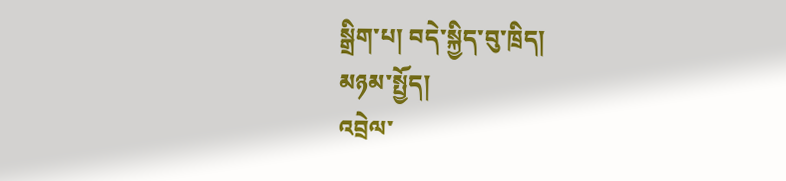སྒྲིག་པ། བདེ་སྐྱིད་བུ་ཁྲིད།
མཉམ་སྤྱོད།
འབྲེལ་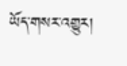ཡོད་གསར་འགྱུར།